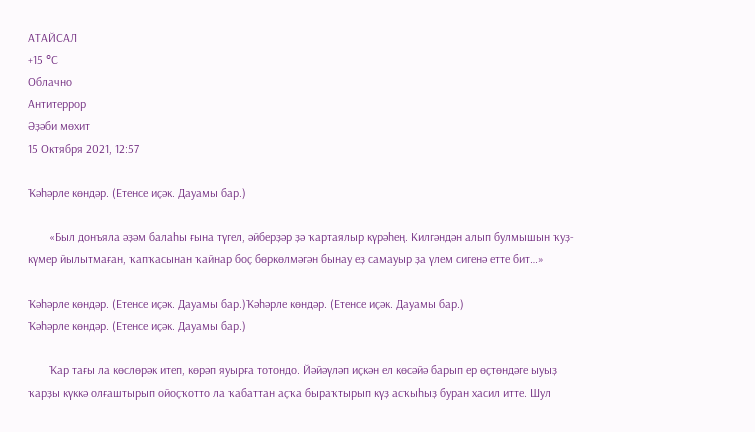АТАЙСАЛ
+15 °С
Облачно
Антитеррор
Әҙәби мѳхит
15 Октября 2021, 12:57

Ҡәһәрле көндәр. (Етенсе иҫәк. Дауамы бар.)

       «Был донъяла әҙәм балаһы ғына түгел, әйберҙәр ҙә ҡартаялыр күрәһең. Килгәндән алып булмышын ҡуҙ-күмер йылытмаған, ҡапҡасынан ҡайнар боҫ бөркөлмәгән бынау еҙ самауыр ҙа үлем сигенә етте бит…»

Ҡәһәрле көндәр. (Етенсе иҫәк. Дауамы бар.)Ҡәһәрле көндәр. (Етенсе иҫәк. Дауамы бар.)
Ҡәһәрле көндәр. (Етенсе иҫәк. Дауамы бар.)

       Ҡар тағы ла көслөрәк итеп, көрәп яуырға тотондо. Йәйәүләп иҫкән ел көсәйә барып ер өҫтөндәге ыуыҙ ҡарҙы күккә олғаштырып ойоҫҡотто ла ҡабаттан аҫҡа быраҡтырып күҙ асҡыһыҙ буран хасил итте. Шул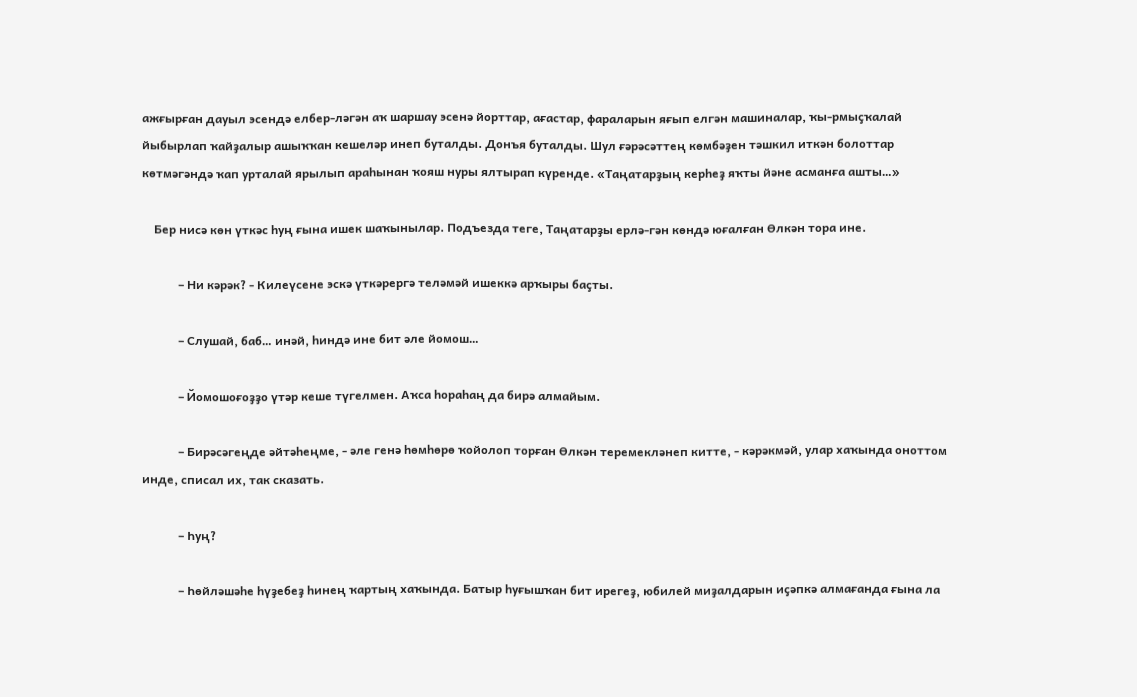ажғырған дауыл эсендә елбер-ләгән аҡ шаршау эсенә йорттар, ағастар, фараларын яғып елгән машиналар, ҡы-рмыҫҡалай йыбырлап ҡайҙалыр ашыҡҡан кешеләр инеп буталды. Донъя буталды. Шул ғәрәсәттең көмбәҙен тәшкил иткән болоттар көтмәгәндә ҡап урталай ярылып араһынан ҡояш нуры ялтырап күренде. «Таңатарҙың керһеҙ яҡты йәне асманға ашты…»

    Бер нисә көн үткәс һуң ғына ишек шаҡынылар. Подъезда теге, Таңатарҙы ерлә-гән көндә юғалған Өлкән тора ине.

            – Ни кәрәк? - Килеүсене эскә үткәрергә теләмәй ишеккә арҡыры баҫты.

            – Слушай, баб… инәй, һиндә ине бит әле йомош…

            – Йомошоғоҙҙо үтәр кеше түгелмен. Аҡса һораһаң да бирә алмайым.

            – Бирәсәгеңде әйтәһеңме, - әле генә һөмһөрө ҡойолоп торған Өлкән теремекләнеп китте, - кәрәкмәй, улар хаҡында оноттом инде, списал их, так сказать.

            – Һуң?

            – Һөйләшәһе һүҙебеҙ һинең ҡартың хаҡында. Батыр һуғышҡан бит ирегеҙ, юбилей миҙалдарын иҫәпкә алмағанда ғына ла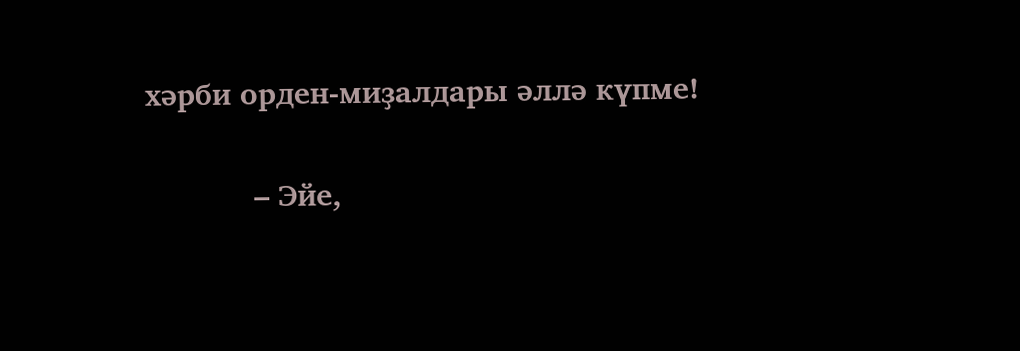хәрби орден-миҙалдары әллә күпме!

            – Эйе,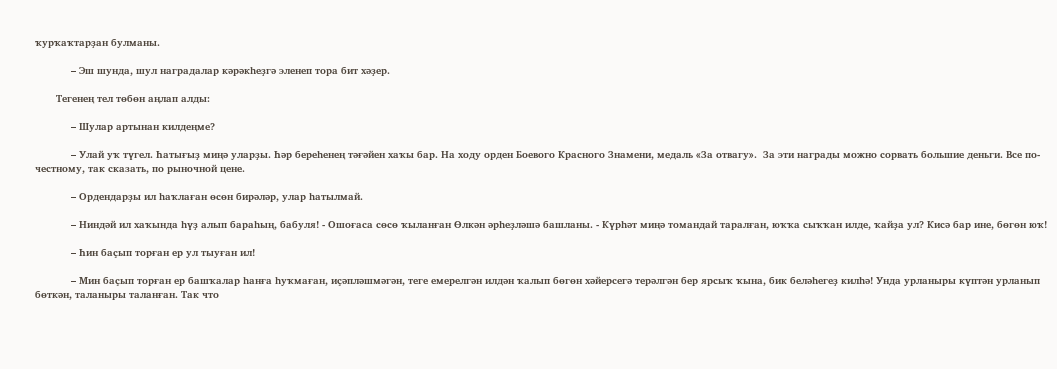ҡурҡаҡтарҙан булманы.

            – Эш шунда, шул наградалар кәрәкһеҙгә эленеп тора бит хәҙер.

       Тегенең тел төбөн аңлап алды:

            – Шулар артынан килдеңме?

            – Улай уҡ түгел. Һатығыҙ миңә уларҙы. Һәр береһенең тәғәйен хаҡы бар. На ходу орден Боевого Красного Знамени, медаль «За отвагу».  За эти награды можно сорвать большие деньги. Все по-честному, так сказать, по рыночной цене.

            – Ордендарҙы ил һаҡлаған өсөн бирәләр, улар һатылмай.

            – Ниндәй ил хаҡында һүҙ алып бараһың, бабуля! - Ошоғаса сөсө ҡыланған Өлкән әрһеҙләшә башланы. - Күрһәт миңә томандай таралған, юҡҡа сыҡҡан илде, ҡайҙа ул? Кисә бар ине, бөгөн юҡ!

            – Һин баҫып торған ер ул тыуған ил!

            – Мин баҫып торған ер башҡалар һанға һуҡмаған, иҫәпләшмәгән, теге емерелгән илдән ҡалып бөгөн хәйерсегә терәлгән бер ярсыҡ ҡына, бик беләһегеҙ килһә! Унда урланыры күптән урланып бөткән, таланыры таланған. Так что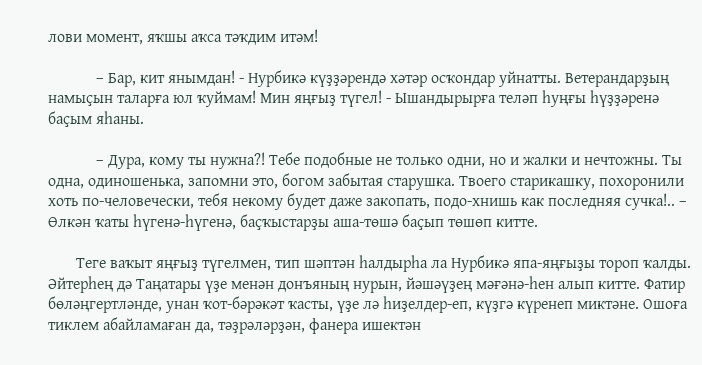лови момент, яҡшы аҡса тәҡдим итәм!

            – Бар, кит янымдан! - Нурбикә күҙҙәрендә хәтәр осҡондар уйнатты. Ветерандарҙың намыҫын таларға юл ҡуймам! Мин яңғыҙ түгел! - Ышандырырға теләп һуңғы һүҙҙәренә баҫым яһаны.

            – Дура, кому ты нужна?! Тебе подобные не только одни, но и жалки и нечтожны. Ты одна, одиношенька, запомни это, богом забытая старушка. Твоего старикашку, похоронили хоть по-человечески, тебя некому будет даже закопать, подо-хнишь как последняя сучка!.. – Өлкән ҡаты һүгенә-һүгенә, баҫҡыстарҙы аша-төшә баҫып төшөп китте.

       Теге ваҡыт яңғыҙ түгелмен, тип шәптән һалдырһа ла Нурбикә япа-яңғыҙы тороп ҡалды. Әйтерһең дә Таңатары үҙе менән донъяның нурын, йәшәүҙең мәғәнә-һен алып китте. Фатир бөләңгертләнде, унан ҡот-бәрәкәт ҡасты, үҙе лә һиҙелдер-еп, күҙгә күренеп миктәне. Ошоға тиклем абайламаған да, тәҙрәләрҙән, фанера ишектән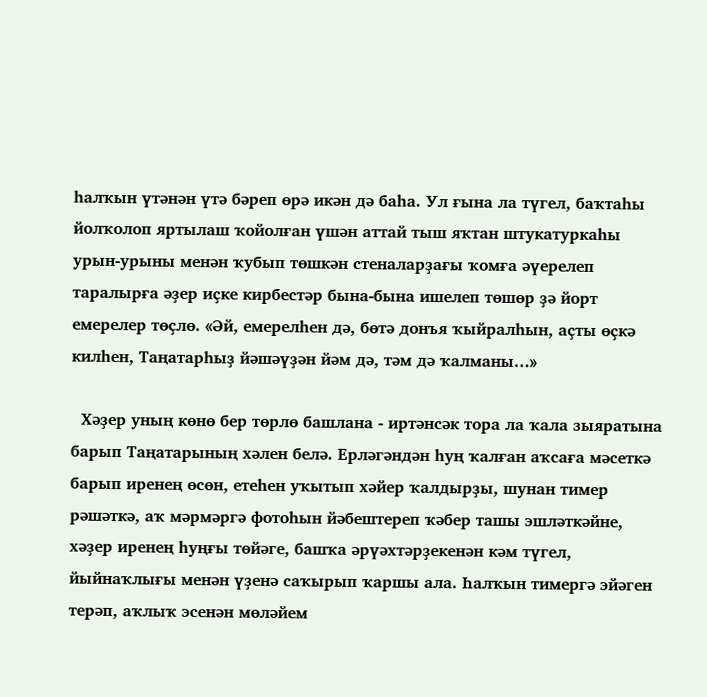һалҡын үтәнән үтә бәреп өрә икән дә баһа. Ул ғына ла түгел, баҡтаһы йолҡолоп яртылаш ҡойолған үшән аттай тыш яҡтан штукатуркаһы урын-урыны менән ҡубып төшкән стеналарҙағы ҡомға әүерелеп таралырға әҙер иҫке кирбестәр бына-бына ишелеп төшөр ҙә йорт емерелер төҫлө. «Әй, емерелһен дә, бөтә донъя ҡыйралһын, аҫты өҫкә килһен, Таңатарһыҙ йәшәүҙән йәм дә, тәм дә ҡалманы…»

  Хәҙер уның көнө бер төрлө башлана - иртәнсәк тора ла ҡала зыяратына барып Таңатарының хәлен белә. Ерләгәндән һуң ҡалған аҡсаға мәсеткә барып иренең өсөн, етеһен уҡытып хәйер ҡалдырҙы, шунан тимер рәшәткә, аҡ мәрмәргә фотоһын йәбештереп ҡәбер ташы эшләткәйне, хәҙер иренең һуңғы төйәге, башҡа әрүәхтәрҙекенән кәм түгел, йыйнаҡлығы менән үҙенә саҡырып ҡаршы ала. Һалҡын тимергә эйәген терәп, аҡлыҡ эсенән мөләйем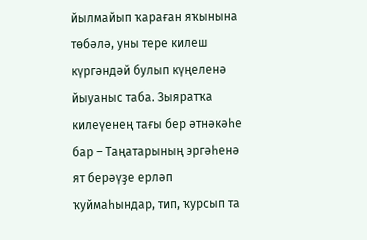йылмайып ҡараған яҡынына төбәлә, уны тере килеш күргәндәй булып күңеленә йыуаныс таба. Зыяратҡа килеүенең тағы бер әтнәкәһе бар – Таңатарының эргәһенә ят берәүҙе ерләп ҡуймаһындар, тип, ҡурсып та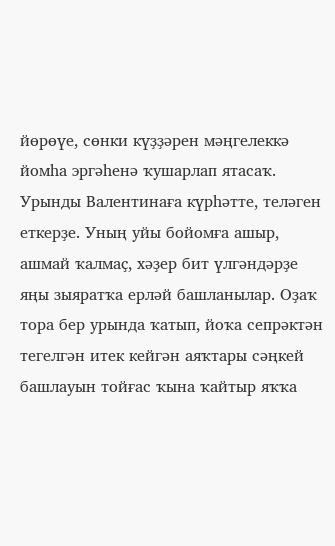йөрөүе, сөнки күҙҙәрен мәңгелеккә йомһа эргәһенә ҡушарлап ятасаҡ. Урынды Валентинаға күрһәтте, теләген еткерҙе. Уның уйы бойомға ашыр, ашмай ҡалмаҫ, хәҙер бит үлгәндәрҙе яңы зыяратҡа ерләй башланылар. Оҙаҡ тора бер урында ҡатып, йоҡа сепрәктән тегелгән итек кейгән аяҡтары сәңкей башлауын тойғас ҡына ҡайтыр яҡҡа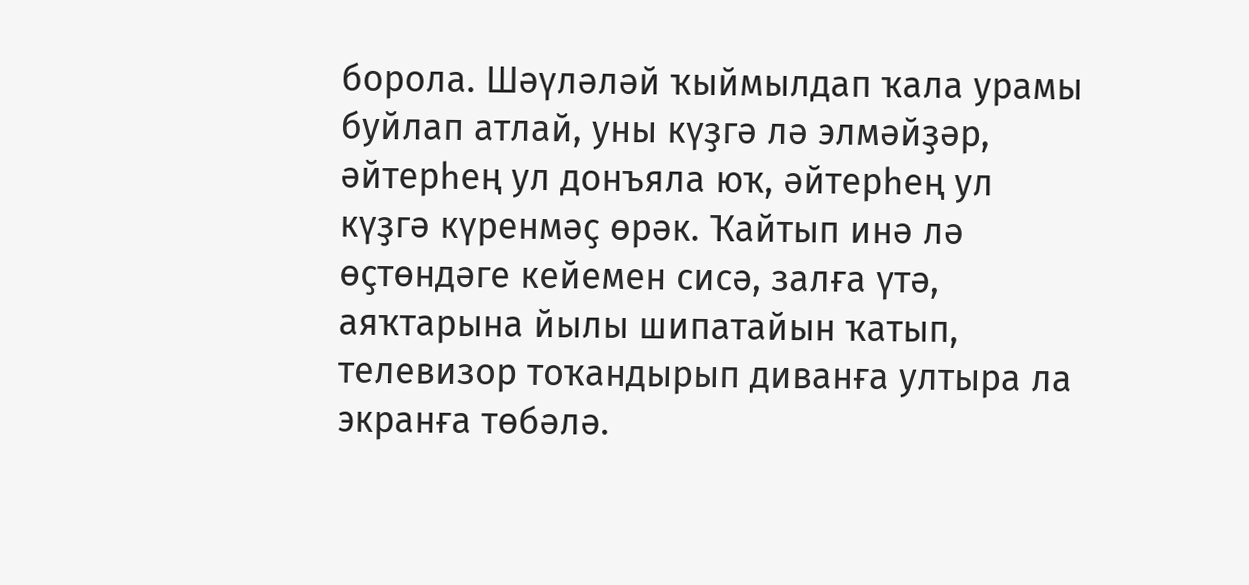борола. Шәүләләй ҡыймылдап ҡала урамы буйлап атлай, уны күҙгә лә элмәйҙәр, әйтерһең ул донъяла юҡ, әйтерһең ул күҙгә күренмәҫ өрәк. Ҡайтып инә лә өҫтөндәге кейемен сисә, залға үтә, аяҡтарына йылы шипатайын ҡатып, телевизор тоҡандырып диванға ултыра ла экранға төбәлә.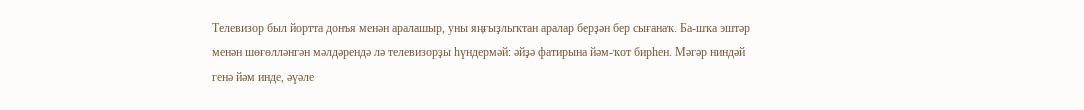Телевизор был йортта донъя менән аралашыр, уны яңғыҙлыҡтан аралар берҙән бер сығанаҡ. Ба-шҡа эштәр менән шөғөлләнгән мәлдәрендә лә телевизорҙы һүндермәй: әйҙә фатирына йәм-ҡот бирһен. Мәгәр ниндәй генә йәм инде, әүәле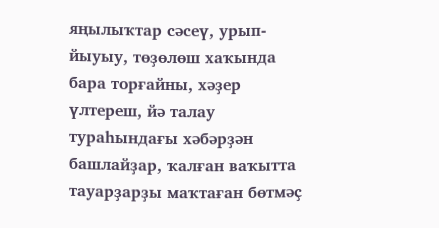яңылыҡтар сәсеү, урып-йыуыу, төҙөлөш хаҡында бара торғайны, хәҙер үлтереш, йә талау тураһындағы хәбәрҙән башлайҙар, ҡалған ваҡытта тауарҙарҙы маҡтаған бөтмәҫ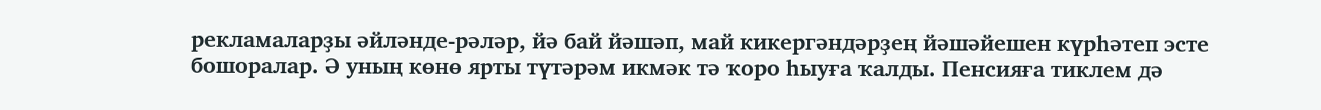рекламаларҙы әйләнде-рәләр, йә бай йәшәп, май кикергәндәрҙең йәшәйешен күрһәтеп эсте бошоралар. Ә уның көнө ярты түтәрәм икмәк тә ҡоро һыуға ҡалды. Пенсияға тиклем дә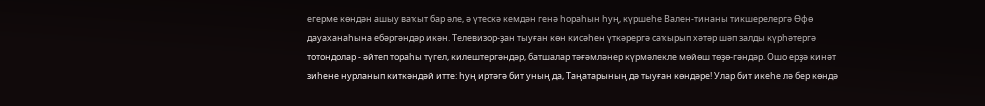егерме көндән ашыу ваҡыт бар әле, ә үтескә кемдән генә һораһын һуң, күршеһе Вален-тинаны тикшерелергә Өфө дауаханаһына ебәргәндәр икән. Телевизор-ҙан тыуған көн кисәһен үткәрергә саҡырып хәтәр шәп залды күрһәтергә тотондолар - әйтеп тораһы түгел, килештергәндәр, батшалар тәғәмләнер күрмәлекле мөйөш төҙө-гәндәр. Ошо ерҙә кинәт зиһене нурланып киткәндәй итте: һуң иртәгә бит уның да, Таңатарының дә тыуған көндәре! Улар бит икеһе лә бер көндә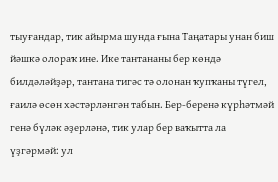тыуғандар, тик айырма шунда ғына Таңатары унан биш йәшкә олораҡ ине. Ике тантананы бер көндә билдәләйҙәр, тантана тигәс тә олонан ҡупҡаны түгел, ғаилә өсөн хәстәрләнгән табын. Бер-беренә күрһәтмәй генә бүләк әҙерләнә, тик улар бер ваҡытта ла үҙгәрмәй: ул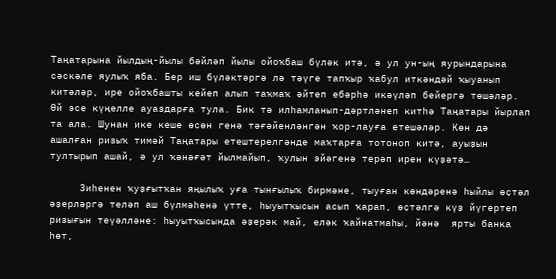Таңатарына йылдың-йылы бәйләп йылы ойоҡбаш бүләк итә, ә ул ун-ың яурындарына сәскәле яулыҡ яба. Бер иш бүләктәргә лә тәүге тапҡыр ҡабул иткәндәй ҡыуанып китәләр, ире ойоҡбашты кейеп алып таҡмаҡ әйтеп ебәрһә икәүләп бейергә төшәләр. Өй эсе күңелле ауаздарға тула. Бик тә илһамланып-дәртләнеп китһә Таңатары йырлап та ала. Шунан ике кеше өсөн генә тәғәйенләнгән ҡор-лауға етешәләр. Көн дә ашалған ризыҡ тимәй Таңатары етештерелгәнде маҡтарға тотоноп китә, ауыҙын тултырып ашай, ә ул ҡәнәғәт йылмайып, ҡулын эйәгенә терәп ирен күҙәтә…

     Зиһенен ҡуҙғытҡан яңылыҡ уға тынғылыҡ бирмәне, тыуған көндәренә һыйлы өҫтәл әҙерләргә теләп аш бүлмәһенә үтте, һыуытҡысын асып ҡарап, өҫтәлгә күҙ йүгертеп ризығын теүәлләне: һыуытҡысында әҙерәк май, еләк ҡайнатмаһы, йәнә  ярты банка һөт,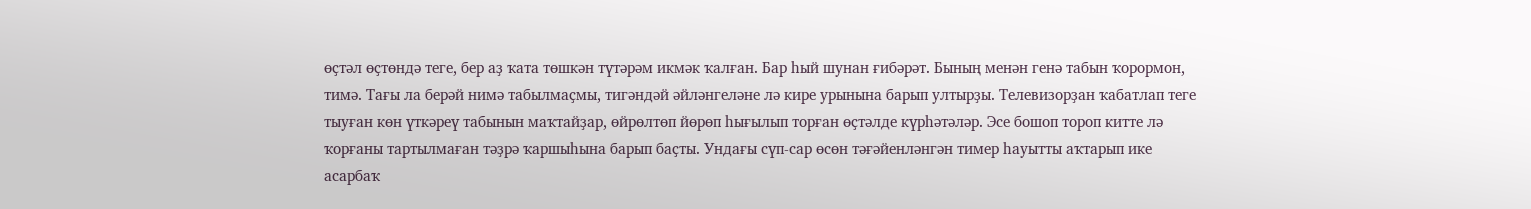өҫтәл өҫтөндә теге, бер аҙ ҡата төшкән түтәрәм икмәк ҡалған. Бар һый шунан ғибәрәт. Бының менән генә табын ҡорормон, тимә. Тағы ла берәй нимә табылмаҫмы, тигәндәй әйләнгеләне лә кире урынына барып ултырҙы. Телевизорҙан ҡабатлап теге тыуған көн үткәреү табынын маҡтайҙар, өйрөлтөп йөрөп һығылып торған өҫтәлде күрһәтәләр. Эсе бошоп тороп китте лә ҡорғаны тартылмаған тәҙрә ҡаршыһына барып баҫты. Ундағы сүп-сар өсөн тәғәйенләнгән тимер һауытты аҡтарып ике асарбаҡ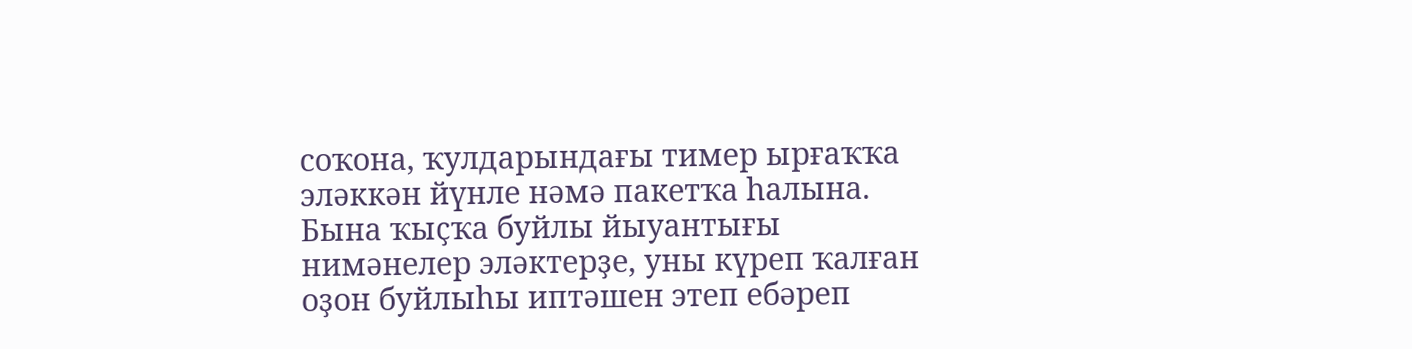соҡона, ҡулдарындағы тимер ырғаҡҡа эләккән йүнле нәмә пакетҡа һалына. Бына ҡыҫҡа буйлы йыуантығы нимәнелер эләктерҙе, уны күреп ҡалған оҙон буйлыһы иптәшен этеп ебәреп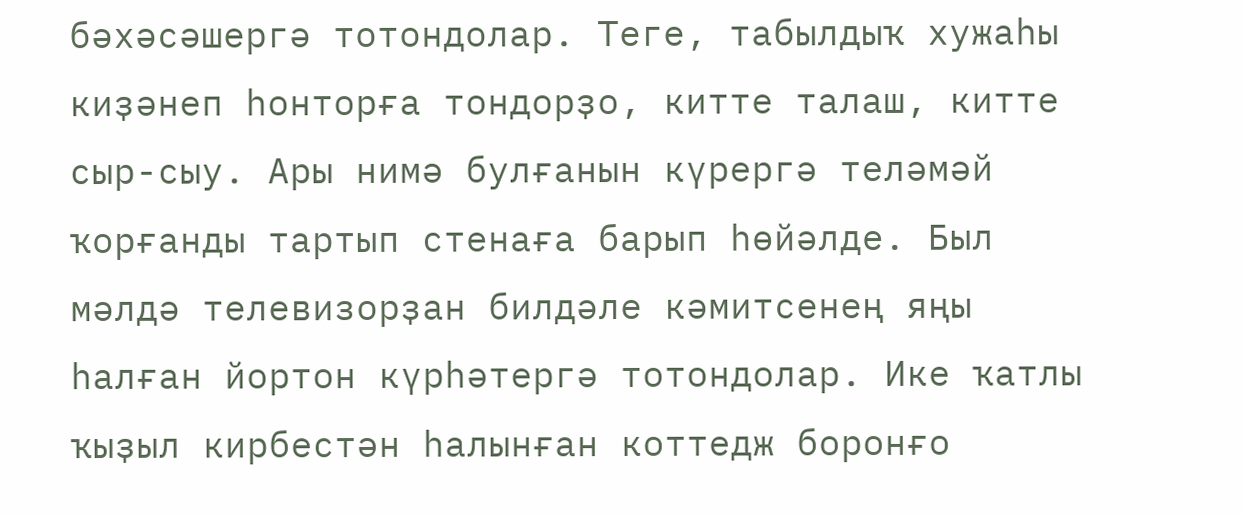бәхәсәшергә тотондолар. Теге, табылдыҡ хужаһы киҙәнеп һонторға тондорҙо, китте талаш, китте сыр-сыу. Ары нимә булғанын күрергә теләмәй ҡорғанды тартып стенаға барып һөйәлде. Был мәлдә телевизорҙан билдәле кәмитсенең яңы һалған йортон күрһәтергә тотондолар. Ике ҡатлы ҡыҙыл кирбестән һалынған коттедж боронғо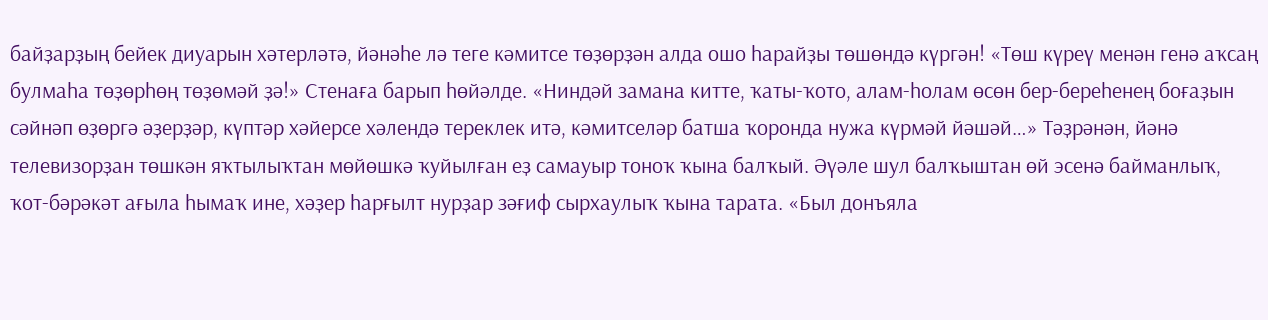байҙарҙың бейек диуарын хәтерләтә, йәнәһе лә теге кәмитсе төҙөрҙән алда ошо һарайҙы төшөндә күргән! «Төш күреү менән генә аҡсаң булмаһа төҙөрһөң төҙөмәй ҙә!» Стенаға барып һөйәлде. «Ниндәй замана китте, ҡаты-ҡото, алам-һолам өсөн бер-береһенең боғаҙын сәйнәп өҙөргә әҙерҙәр, күптәр хәйерсе хәлендә тереклек итә, кәмитселәр батша ҡоронда нужа күрмәй йәшәй…» Тәҙрәнән, йәнә телевизорҙан төшкән яҡтылыҡтан мөйөшкә ҡуйылған еҙ самауыр тоноҡ ҡына балҡый. Әүәле шул балҡыштан өй эсенә байманлыҡ, ҡот-бәрәкәт ағыла һымаҡ ине, хәҙер һарғылт нурҙар зәғиф сырхаулыҡ ҡына тарата. «Был донъяла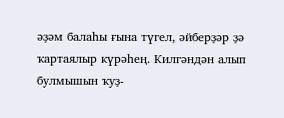әҙәм балаһы ғына түгел, әйберҙәр ҙә ҡартаялыр күрәһең. Килгәндән алып булмышын ҡуҙ-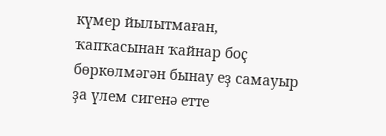күмер йылытмаған, ҡапҡасынан ҡайнар боҫ бөркөлмәгән бынау еҙ самауыр ҙа үлем сигенә етте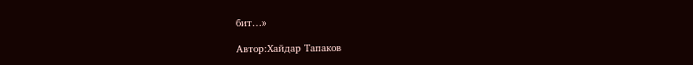бит…»

Автор:Хайдар Тапаков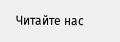Читайте нас